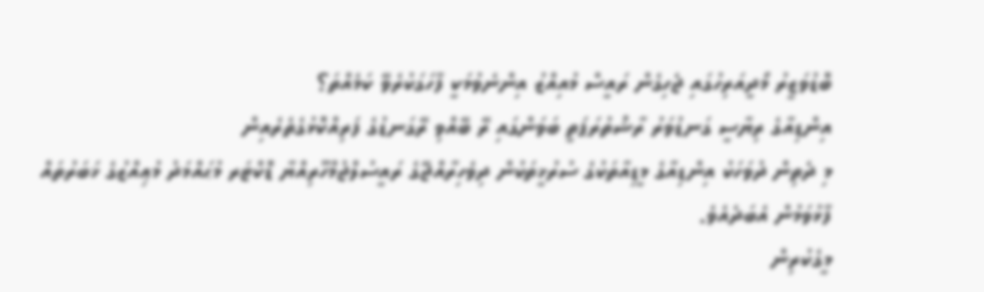ބޮޑުވަޒީރު މޯދީއަރިހުގައި ޖެހިގެން ރައީސް މުއިއްޒު އިންނެވުމަކީ ފާހަގަކުރެވޭ ކަމެއްތަ؟
އިންޑިއާގެ ރިޔާސީ ގަނޑުވަރު ރާޝްތުރަޕަތީ ބަވަންގައި ރޭ ބޭއްވި ރޭގަނޑުގެ ފަރިއްކޮޅުގެތެރެއިން
މި ދެތިން ދުވަހަކު އިންޑިއާގެ މީޑިއާތަކުގެ ސުރުޚީތަކުން ދިވެހިރާއްޖޭގެ ރައީސުލްޖުމްހޫރިއްޔާ ޑޮކްޓަރ މުޙައްމަދު މުޢިއްޒުގެ ޚަބަރުތައް ފާޅުވަމުން އެބަދެއެވެ.
މީގެކުރިން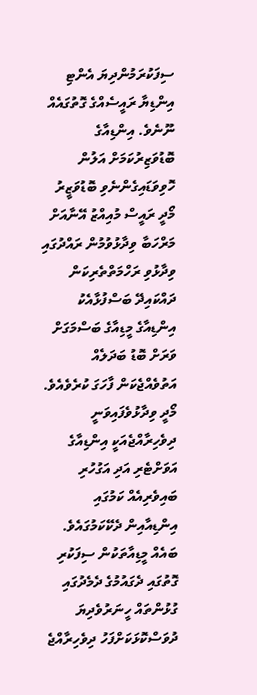ސިފަކުރަމުންދިޔަ އެންޓި އިންޑިޔާ ރައީސެއްގެ ގޮތުގައެއް ނޫނެވެ. އިންޑިއާގެ ބޮޑުވަޒިރުކަމަށް އަލުން ހޮވިވަޑައިގެންނެވި ބޮޑުވަޒީރު މޯދީ ރައީސް މުއިއްޒު އޭނާއަށް މަރްހަބާ ވިދާޅުވުމުން ރައްދުގައި ވިދާޅުވި ރަހްމަތްތެރިކަން ދައްކައިދޭ ބަސްފުޅާއެކު އިންޑިއާގެ މީޑިއާގެ ބަސްމަގަށް ވަރަށް ބޮޑު ބަދަލެއް އަތުވެއްޖެކަން ފާހަގަ ކުރެވެއެވެ. މޯދީ ވިދާޅުވެފައިވަނީ ދިވެހިރާއްޖެއަކީ އިންޑިއާގެ އަވަށްޓެރި އަދި އަގުހުރި ބައިވެރިއެއް ކަމުގައި އިންޑިއާއިން ދެކޭކަމުގައެވެ.
ބައެއް މީޑިއާތަކުން ސިފަކުރި ގޮތުގައި ދެގައުމުގެ ދެމެދުގައި ގުޅުންތައް ހީނަރުވެދިޔަ ދުވަސްކޮޅަކަށްފަހު ދިވެހިރާއްޖެ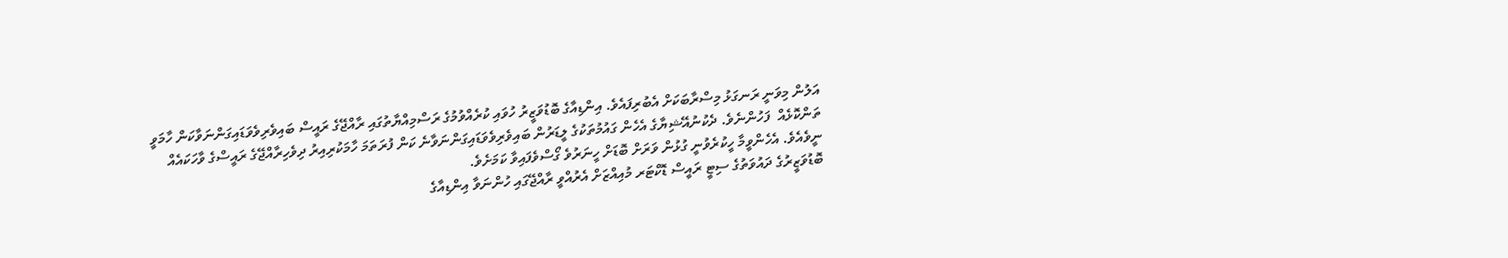އަލުން މިވަނީ ރަނގަޅު މިސްރާބަކަށް އެބުރިފައެވެ. އިންޑިއާގެ ބޮޑުވަޒީރު ހުވައި ކުރެއްވުމުގެ ރަސްމިއްޔާތުގައި ރާއްޖޭގެ ރައީސް ބައިވެރިވެވަޑައިގަންނަވާކަން ހާމަވީ ތަންކޮޅެއް  ފަހުންނެވެ. ދެކުނުއޭޝިޔާގެ އެހެން ގައުމުތަކުގެ ލީޑަރުން ބައިވެރިވެވަޑައިގަންނަވާނެ ކަން ފުރަތަމަ ހާމަކުރިއިރު ދިވެހިރާއްޖޭގެ ރައީސްގެ ވާހަކައެއް ނީވެއެވެ. އެހެންވީމާ ހީކުރެވުނީ ގުޅުން ވަރަށް ބޮޑަށް ހީނަރުވެ ގޯސްވެފައިވާ ކަމަށެވެ.
ބޮޑުވަޒީރުގެ ދައުވަތުގެ ސިޓީ ރައީސް ޑޮކްޓަރ މުއިއްޒަށް އެރުއްވީ ރާއްޖޭގައި ހުންނަވާ އިންޑިއާގެ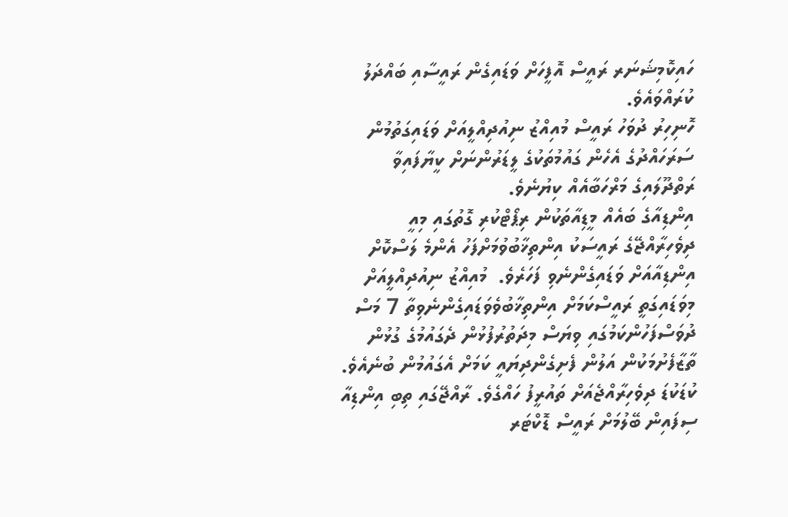ހައިކޮމިޝަނަރ ރައީސް އޮފީހަށް ވަޑައިގެން ރައީސާއި ބައްދަލު ކުރައްވައެވެ.
ހޮނިހިރު ދުވަހު ރައީސް މުއިއްޒު ނިއުދިއްލީއަށް ވަޑައިގަތުމުން ސަރަހައްދުގެ އެހެން ގައުމުތަކުގެ ލީޑަރުންނަށް ކީޔާފައިވާ ރަތްދޫލައިގެ މަރްހަބާއެއް ކިޔުނެވެ.
އިންޑިއާގެ ބައެއް މީޑިއާތަކުން ރިޕޯޓްކުރި ގޮތުގައި މިއީ ދިވެހިރާއްޖޭގެ ރައީސަކު އިންތިޚާބުވުމަށްފަހު އެންމެ ލަސްކޮށް އިންޑިއާއަށް ވަޑައިގެންނެވި ފަހަރެވެ.  މުއިއްޒު ނިއުދިއްލީއަށް މިވަޑައިގަތީ ރައީސްކަމަށް އިންތިޚާބުވެވަޑައިގެންނެވިތާ 7 މަސް ދުވަސްފަހުންކަމުގައި ވިޔަސް މިދަތުރުފުޅުން ދެގައުމުގެ ގުޅުން ތާޒާފެށުމަކުން އަލުން ފެށިގެންދިޔައީ ކަމަށް އެގައުމުން ބުނެއެވެ.
ކުޑަކުޑަ ދިވެހިރާއްޖެއަށް ތައުރީފު ހައްގެވެ. ރާއްޖޭގައި ތިބި އިންޑިއާ ސިފައިން ބޭލުމަށް ރައީސް ޑޮކްޓަރ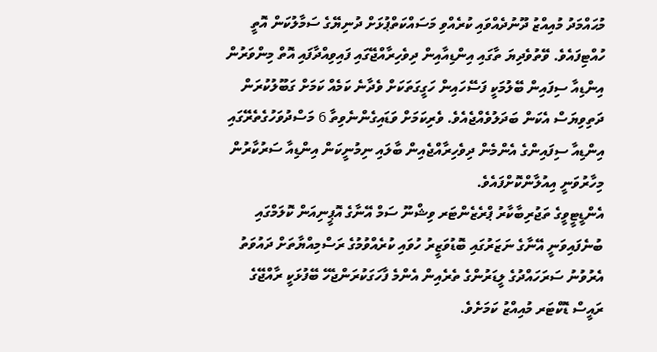މުޙައްމަދު މުއިއްޒު ދޫނުދެއްވައި ކުރެއްވި މަސައްކަތްޕުޅަށް ދުނިޔޭގެ ސަމާލުކަން އޮތީ ހުއްޓިފައެވެ. ވޭތުވެދިޔަ ތާގައި އިންޑިއާއިން ދިވެހިރާއްޖޭގައި ފައިވިއްދާފައި އޮތް މިންވަރުން އިންޑިއާ ސިފައިން ބޭލުމަކީ ފަސޭހައިން ހަގީގަތަކަށް ވެދާނެ ކަމެއް ކަމަށް ގަބޫލުކުރަން ދަތިވިޔަސް އެކަން ބަދަލުވެއްޖެއެވެ. ވެރިކަމަށް ވަޑައިގެންނެވިތާ 6 މަސްދުވަހުގެތެރޭގައި އިންޑިއާ ސިފައިންގެ އެންމެން ދިވެހިރާއްޖެއިން ބާލައި ނިމުނީކަން އިންޑިއާ ސަރުކާރުން މިހާރުވަނީ އިއުލާންކޮށްފައެވެ.
އެންޑީޓީވީގެ ތަޖުރިބާކާރު ޕްރެޒެންޓަރ ވިޝްނޫ ސަމް އޭނާގެ އޮޕީނިއަން ކޮލަމްގައި ބުނެފައިވަނީ އޭނާގެ ނަޒަރުގައި ބޮޑުވަޒީރު ހުވައި ކުރެއްވުމުގެ ރަސްމިއްޔާތަށް ދައުވަތު އެރުވުނު ސަރަހައްދުގެ ލީޑަރުންގެ ތެރެއިން އެންމެ ފާހަގަކުރަންޖެހޭ ބޭފުޅަކީ ރާއްޖޭގެ ރައީސް ޑޮކްޓަރ މުއިއްޒު ކަމަށެވެ.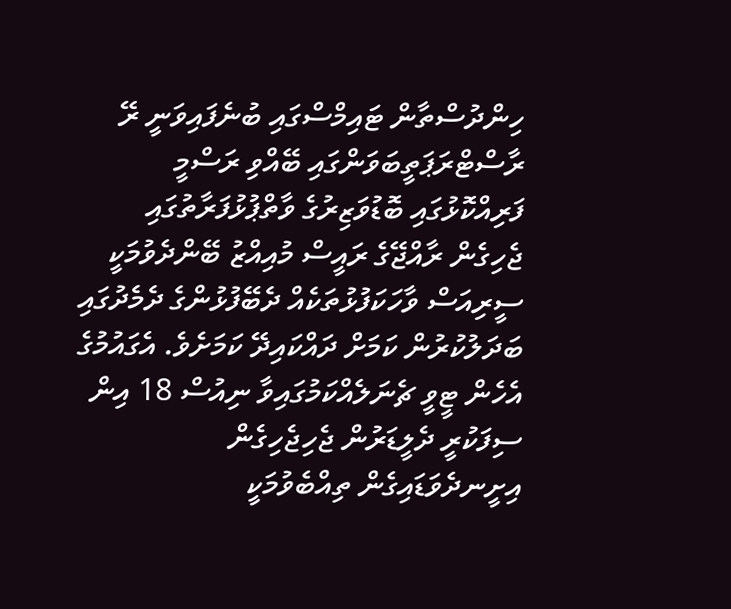ހިންދުސްތާން ޓައިމްސްގައި ބުނެފައިވަނީ ރޭ ރާސްޓްރަޕަތީބަވަންގައި ބޭއްވި ރަސްމީ ފަރިއްކޮޅުގައި ބޮޑުވަޒިރުގެ ވާތްޕުޅުފަރާތުގައި ޖެހިގެން ރާއްޖޭގެ ރައީސް މުއިއްޒު ބޭންދެވުމަކީ ސީރިއަސް ވާހަކަފުޅުތަކެއް ދެބޭފުޅުންގެ ދެމެދުގައި ބަދަލުކުރުން ކަމަށް ދައްކައިދޭ ކަމަށެވެ. އެގައުމުގެ އެހެން ޓީވީ ޗެނަލެއްކަމުގައިވާ ނިއުސް 18 އިން ސިފަކުރީ ދެލީޑަރުން ޖެހިޖެހިގެން އިށީނދެވަޑައިގެން ތިއްބެވުމަކީ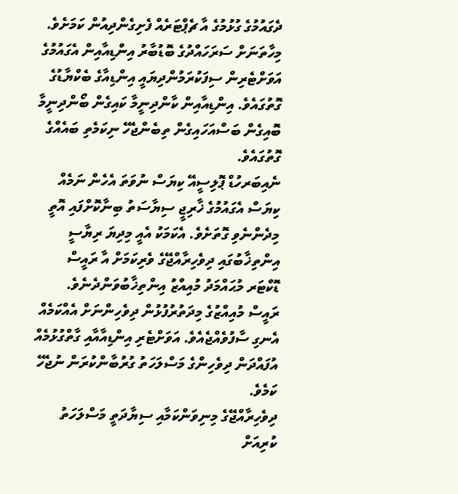ދެގައުމުގެ ގުޅުމުގެ އާ ޗެޕްޓަރެއް ފެށިގެންދިއުން ކަމަށެވެ.
މިހާތަނަށް ސަރަހައްދުގެ ބޮޑުބާރު އިންޑިއާއިން އެގައުމުގެ އަވަށްޓެރިން ސިފަކުރަމުންދިޔައީ އިންޑިއާގެ ބެކްޔާޑުގެ ގޮތުގައެވެ. އިންޑިއާއިން ކާންދިނީމާ ކައިގެން ބޯންދިނީމާ ބޮއިގެން ބަސްއަހައިގެން ތިބެންޖެހޭ ނިކަމެތި ބައެއްގެ ގޮތުގައެވެ.
ނެއިބަރހުޑް ޕޮލިސީއޭ ކިޔަސް ނުވަތަ އެހެން ނަމެއް ކިޔަސް އެގައުމުގެ ޚާރިޖީ ސިޔާސަތު ބިނާކޮށްފައި އޮތީ މިދެންނެވި ގޮތަށެވެ. އެކަމަކު އެއީ މިދިޔަ ރިޔާސީ އިންތިޚާބުގައި ދިވެހިރާއްޖޭގެ ވެރިކަމަށް އާ ރައީސް ޑޮކްޓަރ މުޙައްމަދު މުއިއްޒު އިންތިޚާބުވަންދެނެވެ.
ރައީސް މުއިއްޒުގެ މިދަތުރުފުޅުން ދިވެހިންނަށް އެއްކަމެއް އެނގި ސާފުވެއްޖެއެވެ. އަވަށްޓެރި އިންޑިއާއާއި ގާތްގުޅުމެއް އުފައްދަން ދިވެހިންގެ މަސްލަހަތު ގުރުބާންކުރަން ނުޖެހޭ ކަމެވެ.
ދިވެހިރާއްޖޭގެ މިނިވަންކަމާއި ސިޔާދަތީ މަސްލަހަތު ކުރިއަށް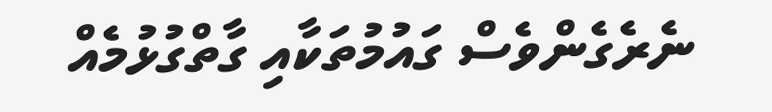ނެރެގެންވެސް ގައުމުތަކާއި ގާތްގުޅުމެއް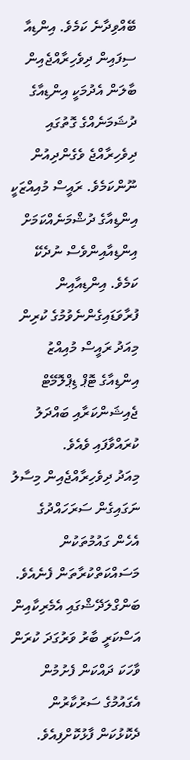ބޭއްވިދާނެ ކަމެވެ. އިންޑިއާ ސިފައިން ދިވެހިރާއްޖެއިން ބާލަން އެދުމަކީ އިންޑިއާގެ ދުޝަމަނެއްގެ ގޮތުގައި ދިވެހިރާއްޖެ ވެގެންދިއުން ނޫންކަމެވެ. ރައީސް މުއިއްޒަކީ އިންޑިއާގެ ދުޝްމަނެއްކަމަށް އިންޑިއާއިންވެސް ނުދެކޭ ކަމެވެ. އިންޑިއާއިން ފުރާވަޑައިގެންނެވުމުގެ ކުރިން މިއަދު ރައީސް މުއިއްޒު އިންޑިއާގެ ޓޮޕް ޑިޕްލޮމޭޓް ޖެއިޝަންކަރާއި ބައްދަލު ކުރައްވާފައި ވެއެވެ.
މިއަދު ދިވެހިރާއްޖެއިން މިސާލު ނަގައިގެން ސަރަހައްދުގެ އެހެން ގައުމުތަކުން މަސައްކަތްކުރާތަން ފެނެއެވެ. ބަންގްލަދޭޝްގައި އެމެރިކާއިން އަސްކަރީ ބާރު ވަރުގަދަ ކުރަން ވާހަކަ ދައްކަން ފެށުމުން އެގައުމުގެ ސަރުކާރުން ދެކޮޅުކަން ފާޅުކޮށްފިއެވެ.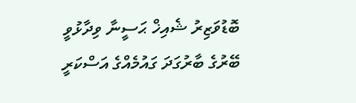ބޮޑުވަޒިރު ޝެއިޚް ޙަސީނާ ވިދާޅުވީ ބޭރުގެ ބާރުގަދަ ގައުމެއްގެ އަސްކަރީ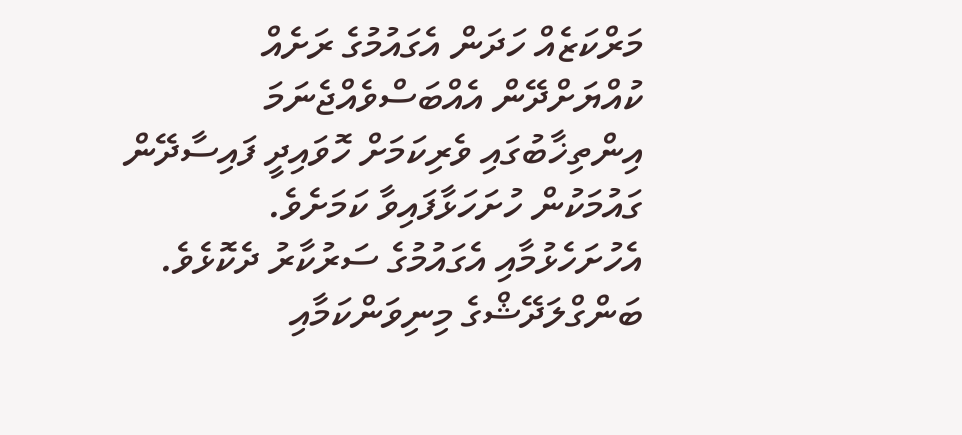މަރްކަޒެއް ހަދަން އެގައުމުގެ ރަށެއް ކުއްޔަށްދޭން އެއްބަސްވެއްޖެނަމަ އިންތިޚާބުގައި ވެރިކަމަށް ހޮވައިދީ ފައިސާދޭން ގައުމަކުން ހުށަހަޅާފައިވާ ކަމަށެވެ. އެހުށަހެޅުމާއި އެގައުމުގެ ސަރުކާރު ދެކޮޅެވެ. ބަންގްލަދޭޝްގެ މިނިވަންކަމާއި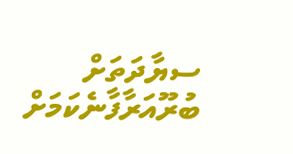ސޔާދަތަށް ބުރޫއަރާފާނެކަމަށް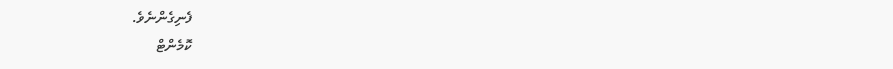ފެނިގެންނެވެ.
ކޮމެންޓް